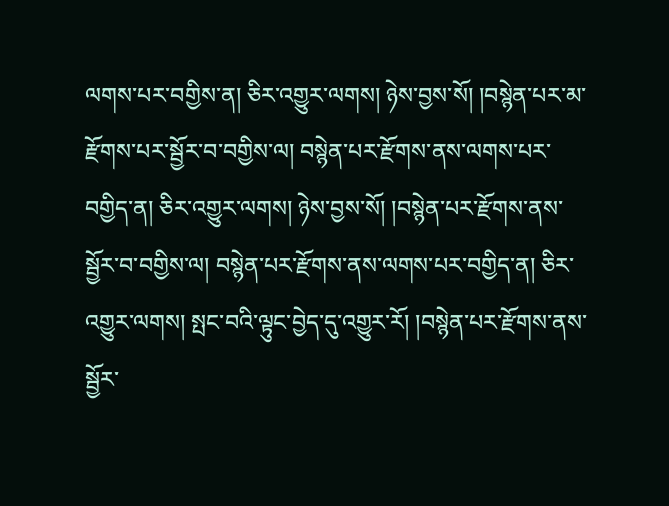ལགས་པར་བགྱིས་ན། ཅིར་འགྱུར་ལགས། ཉེས་བྱས་སོ། །བསྙེན་པར་མ་རྫོགས་པར་སྦྱོར་བ་བགྱིས་ལ། བསྙེན་པར་རྫོགས་ནས་ལགས་པར་བགྱིད་ན། ཅིར་འགྱུར་ལགས། ཉེས་བྱས་སོ། །བསྙེན་པར་རྫོགས་ནས་སྦྱོར་བ་བགྱིས་ལ། བསྙེན་པར་རྫོགས་ནས་ལགས་པར་བགྱིད་ན། ཅིར་འགྱུར་ལགས། སྤང་བའི་ལྟུང་བྱེད་དུ་འགྱུར་རོ། །བསྙེན་པར་རྫོགས་ནས་སྦྱོར་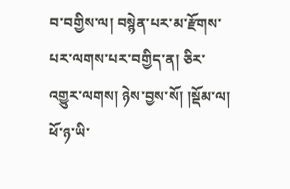བ་བགྱིས་ལ། བསྙེན་པར་མ་རྫོགས་པར་ལགས་པར་བགྱིད་ན། ཅིར་འགྱུར་ལགས། ཉེས་བྱས་སོ། །སྡོམ་ལ། ཕོ་ཉ་ཡི་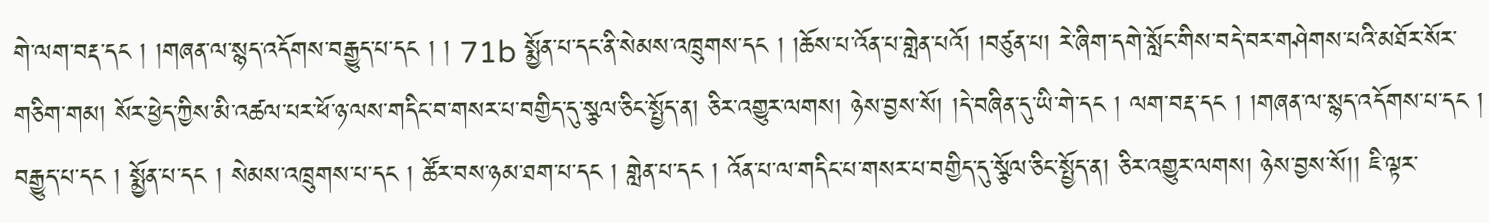གེ་ལག་བརྡ་དང ། །གཞན་ལ་སྙད་འདོགས་བརྒྱུད་པ་དང ། ། 71b སྨྱོན་པ་དང་ནི་སེམས་འཁྲུགས་དང ། །ཆོས་པ་འོན་པ་གླེན་པའོ། །བཙུན་པ། རེ་ཞིག་དགེ་སློང་གིས་བདེ་བར་གཤེགས་པའི་མཐོར་སོར་གཅིག་གམ། སོར་ཕྱེད་ཀྱིས་མི་འཚལ་པར་ཕོ་ཉ་ལས་གདིང་བ་གསར་པ་བགྱིད་དུ་སྩལ་ཅིང་སྤྱོད་ན། ཅིར་འགྱུར་ལགས། ཉེས་བྱས་སོ། །དེ་བཞིན་དུ་ཡི་གེ་དང ། ལག་བརྡ་དང ། །གཞན་ལ་སྙད་འདོགས་པ་དང ། བརྒྱུད་པ་དང ། སྨྱོན་པ་དང ། སེམས་འཁྲུགས་པ་དང ། ཚོར་བས་ཉམ་ཐག་པ་དང ། གླེན་པ་དང ། འོན་པ་ལ་གདིང་པ་གསར་པ་བགྱིད་དུ་སྩོལ་ཅིང་སྤྱོད་ན། ཅིར་འགྱུར་ལགས། ཉེས་བྱས་སོ།། ཇི་ལྟར་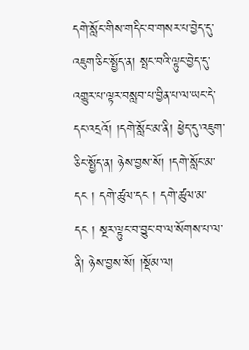དགེ་སློང་གིས་གདིང་བ་གསར་པ་བྱེད་དུ་འཇུག་ཅིང་སྤྱོད་ན། སྤང་བའི་ལྟུང་བྱེད་དུ་འགྱུར་པ་ལྟར་བསླབ་པ་བྱིན་པ་ལ་ཡང་དེ་དང་འདྲའོ། །དགེ་སློང་མ་ནི། ཕྱེད་དུ་འཇུག་ཅིང་སྤྱོད་ན། ཉེས་བྱས་སོ། །དགེ་སློང་མ་དང ། དགེ་ཚུལ་དང ། དགེ་ཚུལ་མ་དང ། སྔར་ལྟུང་བ་བྱུང་བ་ལ་སོགས་པ་ལ་ནི། ཉེས་བྱས་སོ། །སྡོམ་ལ།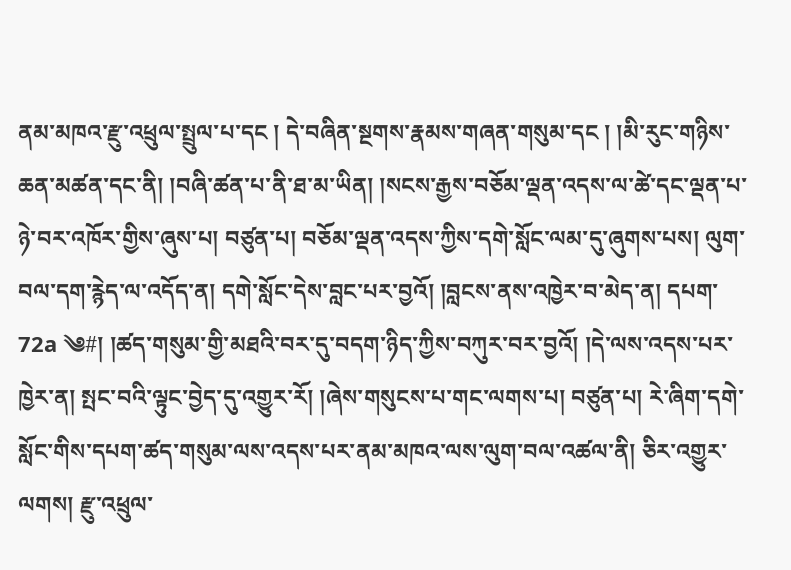ནམ་མཁའ་རྫུ་འཕྲུལ་སྤྲུལ་པ་དང ། དེ་བཞིན་སྔགས་རྣམས་གཞན་གསུམ་དང ། །མི་རུང་གཉིས་ཆན་མཚན་དང་ནི། །བཞི་ཚན་པ་ནི་ཐ་མ་ཡིན། །སངས་རྒྱས་བཅོམ་ལྡན་འདས་ལ་ཚེ་དང་ལྡན་པ་ཉེ་བར་འཁོར་གྱིས་ཞུས་པ། བཙུན་པ། བཅོམ་ལྡན་འདས་ཀྱིས་དགེ་སློང་ལམ་དུ་ཞུགས་པས། ལུག་བལ་དག་རྙེད་ལ་འདོད་ན། དགེ་སློང་དེས་བླང་པར་བྱའོ། །བླངས་ནས་འཁྱེར་བ་མེད་ན། དཔག་ 72a ༄#། །ཚད་གསུམ་གྱི་མཐའི་བར་དུ་བདག་ཉིད་ཀྱིས་བཀུར་བར་བྱའོ། །དེ་ལས་འདས་པར་ཁྱེར་ན། སྤང་བའི་ལྟུང་བྱེད་དུ་འགྱུར་རོ། །ཞེས་གསུངས་པ་གང་ལགས་པ། བཙུན་པ། རེ་ཞིག་དགེ་སློང་གིས་དཔག་ཚད་གསུམ་ལས་འདས་པར་ནམ་མཁའ་ལས་ལུག་བལ་འཚལ་ནི། ཅིར་འགྱུར་ལགས། རྫུ་འཕྲུལ་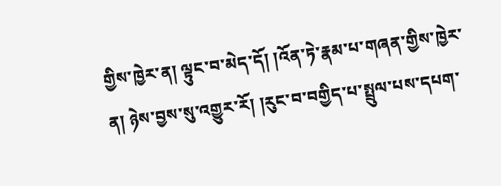གྱིས་ཁྱེར་ན། ལྟུང་བ་མེད་དོ། །འོན་ཏེ་རྣམ་པ་གཞན་གྱིས་ཁྱེར་ན། ཉེས་བྱས་སུ་འགྱུར་རོ། །རུང་བ་བགྱིད་པ་སྤྲུལ་པས་དཔག་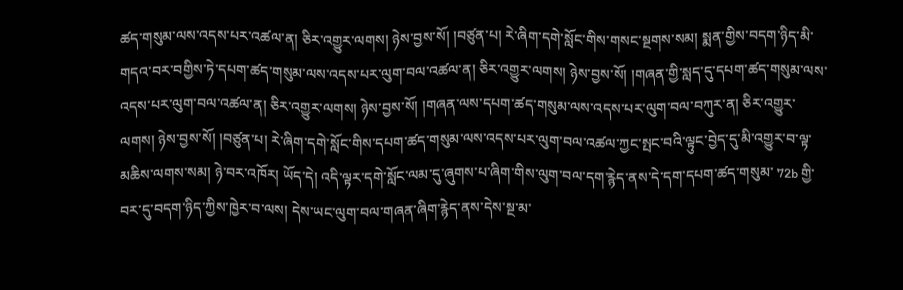ཚད་གསུམ་ལས་འདས་པར་འཚལ་ན། ཅིར་འགྱུར་ལགས། ཉེས་བྱས་སོ། །བཙུན་པ། རེ་ཞིག་དགེ་སློང་གིས་གསང་སྔགས་སམ། སྨན་གྱིས་བདག་ཉིད་མི་གདའ་བར་བགྱིས་ཏེ་དཔག་ཚད་གསུམ་ལས་འདས་པར་ལུག་བལ་འཚལ་ན། ཅིར་འགྱུར་ལགས། ཉེས་བྱས་སོ། །གཞན་གྱི་སླད་དུ་དཔག་ཚད་གསུམ་ལས་འདས་པར་ལུག་བལ་འཚལ་ན། ཅིར་འགྱུར་ལགས། ཉེས་བྱས་སོ། །གཞན་ལས་དཔག་ཚད་གསུམ་ལས་འདས་པར་ལུག་བལ་བཀུར་ན། ཅིར་འགྱུར་ལགས། ཉེས་བྱས་སོ། །བཙུན་པ། རེ་ཞིག་དགེ་སློང་གིས་དཔག་ཚད་གསུམ་ལས་འདས་པར་ལུག་བལ་འཚལ་ཀྱང་སྤང་བའི་ལྟུང་བྱེད་དུ་མི་འགྱུར་བ་ལྟ་མཆིས་ལགས་སམ། ཉེ་བར་འཁོར། ཡོད་དེ། འདི་ལྟར་དགེ་སློང་ལམ་དུ་ཞུགས་པ་ཞིག་གིས་ལུག་བལ་དག་རྙེད་ནས་དེ་དག་དཔག་ཚད་གསུམ་ 72b གྱི་བར་དུ་བདག་ཉིད་ཀྱིས་ཁྱེར་བ་ལས། དེས་ཡང་ལུག་བལ་གཞན་ཞིག་རྙེད་ནས་དེས་སྔ་མ་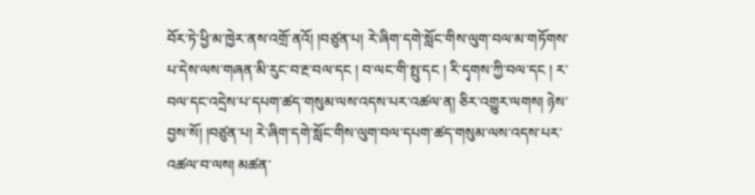བོར་ཏེ་ཕྱི་མ་ཁྱེར་ནས་འགྲོ་ནའོ། །བཙུན་པ། རེ་ཞིག་དགེ་སློང་གིས་ལུག་བལ་མ་གཏོགས་པ་དེས་ལས་གཞན་མི་རུང་བ་རྔ་བལ་དང ། བ་ལང་གི་སྤུ་དང ། རི་དྭགས་ཀྱི་བལ་དང ། ར་བལ་དང་འདྲེས་པ་དཔག་ཚད་གསུམ་ལས་འདས་པར་འཚལ་ན། ཅིར་འགྱུར་ལགས། ཉེས་བྱས་སོ། །བཙུན་པ། རེ་ཞིག་དགེ་སློང་གིས་ལུག་བལ་དཔག་ཚད་གསུམ་ལས་འདས་པར་འཚལ་བ་ལས། མཚན་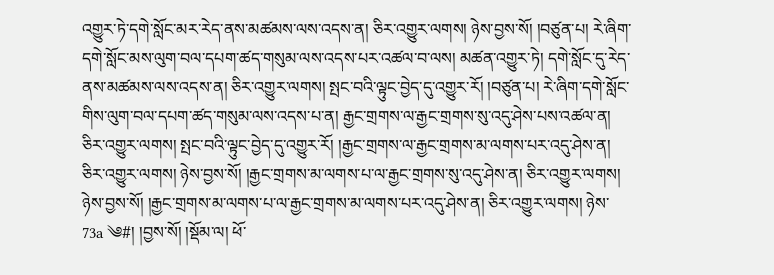འགྱུར་ཏེ་དགེ་སློང་མར་རེད་ནས་མཚམས་ལས་འདས་ན། ཅིར་འགྱུར་ལགས། ཉེས་བྱས་སོ། །བཙུན་པ། རེ་ཞིག་དགེ་སློང་མས་ལུག་བལ་དཔག་ཚད་གསུམ་ལས་འདས་པར་འཚལ་བ་ལས། མཚན་འགྱུར་ཏེ། དགེ་སློང་དུ་རེད་ནས་མཚམས་ལས་འདས་ན། ཅིར་འགྱུར་ལགས། སྤང་བའི་ལྟུང་བྱེད་དུ་འགྱུར་རོ། །བཙུན་པ། རེ་ཞིག་དགེ་སློང་གིས་ལུག་བལ་དཔག་ཚད་གསུམ་ལས་འདས་པ་ན། རྒྱང་གྲགས་ལ་རྒྱང་གྲགས་སུ་འདུ་ཤེས་པས་འཚལ་ན། ཅིར་འགྱུར་ལགས། སྤང་བའི་ལྟུང་བྱེད་དུ་འགྱུར་རོ། །རྒྱང་གྲགས་ལ་རྒྱང་གྲགས་མ་ལགས་པར་འདུ་ཤེས་ན། ཅིར་འགྱུར་ལགས། ཉེས་བྱས་སོ། །རྒྱང་གྲགས་མ་ལགས་པ་ལ་རྒྱང་གྲགས་སུ་འདུ་ཤེས་ན། ཅིར་འགྱུར་ལགས། ཉེས་བྱས་སོ། །རྒྱང་གྲགས་མ་ལགས་པ་ལ་རྒྱང་གྲགས་མ་ལགས་པར་འདུ་ཤེས་ན། ཅིར་འགྱུར་ལགས། ཉེས་ 73a ༄#། །བྱས་སོ། །སྡོམ་ལ། ཕོ་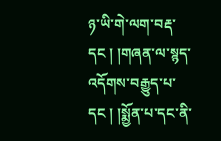ཉ་ཡི་གེ་ལག་བརྡ་དང ། །གཞན་ལ་སྙད་འདོགས་བརྒྱུད་པ་དང ། །སྨྱོན་པ་དང་ནི་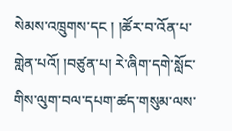སེམས་འཁྲུགས་དང ། །ཚོར་བ་འོན་པ་གླེན་པའོ། །བཙུན་པ། རེ་ཞིག་དགེ་སློང་གིས་ལུག་བལ་དཔག་ཚད་གསུམ་ལས་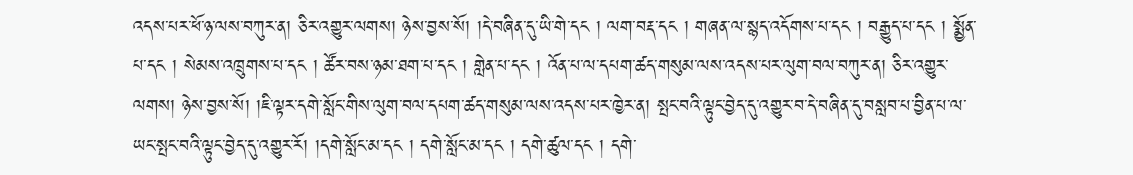འདས་པར་ཕོ་ཉ་ལས་བཀུར་ན། ཅིར་འགྱུར་ལགས། ཉེས་བྱས་སོ། །དེ་བཞིན་དུ་ཡི་གེ་དང ། ལག་བརྡ་དང ། གཞན་ལ་སྙད་འདོགས་པ་དང ། བརྒྱུད་པ་དང ། སྨྱོན་པ་དང ། སེམས་འཁྲུགས་པ་དང ། ཚོར་བས་ཉམ་ཐག་པ་དང ། གླེན་པ་དང ། འོན་པ་ལ་དཔག་ཚད་གསུམ་ལས་འདས་པར་ལུག་བལ་བཀུར་ན། ཅིར་འགྱུར་ལགས། ཉེས་བྱས་སོ། །ཇི་ལྟར་དགེ་སློང་གིས་ལུག་བལ་དཔག་ཚད་གསུམ་ལས་འདས་པར་ཁྱེར་ན། སྤང་བའི་ལྟུང་བྱེད་དུ་འགྱུར་བ་དེ་བཞིན་དུ་བསླབ་པ་བྱིན་པ་ལ་ཡང་སྤང་བའི་ལྟུང་བྱེད་དུ་འགྱུར་རོ། །དགེ་སློང་མ་དང ། དགེ་སློང་མ་དང ། དགེ་ཚུལ་དང ། དགེ་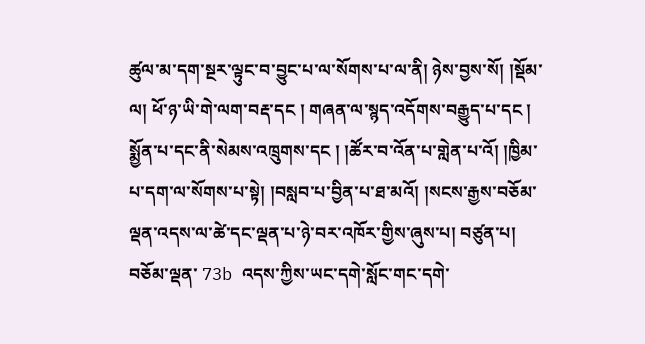ཚུལ་མ་དག་སྔར་ལྟུང་བ་བྱུང་པ་ལ་སོགས་པ་ལ་ནི། ཉེས་བྱས་སོ། །སྡོམ་ལ། ཕོ་ཉ་ཡི་གེ་ལག་བརྡ་དང ། གཞན་ལ་སྙད་འདོགས་བརྒྱུད་པ་དང ། སྨྱོན་པ་དང་ནི་སེམས་འཁྲུགས་དང ། །ཚོར་བ་འོན་པ་གླེན་པ་འོ། །ཁྱིམ་པ་དག་ལ་སོགས་པ་སྟེ། །བསླབ་པ་བྱིན་པ་ཐ་མའོ། །སངས་རྒྱས་བཅོམ་ལྡན་འདས་ལ་ཚེ་དང་ལྡན་པ་ཉེ་བར་འཁོར་གྱིས་ཞུས་པ། བཙུན་པ། བཅོམ་ལྡན་ 73b འདས་ཀྱིས་ཡང་དགེ་སློང་གང་དགེ་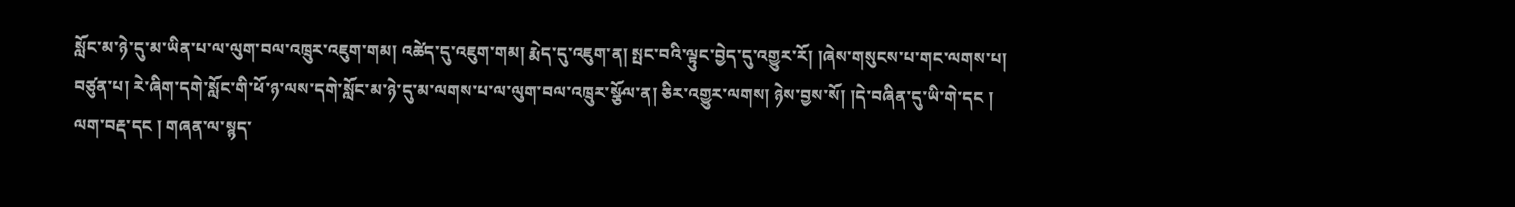སློང་མ་ཉེ་དུ་མ་ཡིན་པ་ལ་ལུག་བལ་འཁྲུར་འཇུག་གམ། འཚེད་དུ་འཇུག་གམ། རྨེད་དུ་འཇུག་ན། སྤང་བའི་ལྟུང་བྱེད་དུ་འགྱུར་རོ། །ཞེས་གསུངས་པ་གང་ལགས་པ། བཙུན་པ། རེ་ཞིག་དགེ་སློང་གི་ཕོ་ཉ་ལས་དགེ་སློང་མ་ཉེ་དུ་མ་ལགས་པ་ལ་ལུག་བལ་འཁྲུར་སྩོལ་ན། ཅིར་འགྱུར་ལགས། ཉེས་བྱས་སོ། །དེ་བཞིན་དུ་ཡི་གེ་དང ། ལག་བརྡ་དང ། གཞན་ལ་སྙད་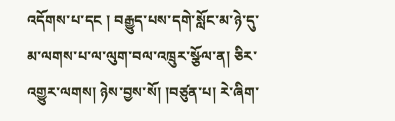འདོགས་པ་དང ། བརྒྱུད་པས་དགེ་སློང་མ་ཉེ་དུ་མ་ལགས་པ་ལ་ལུག་བལ་འཁྲུར་སྩོལ་ན། ཅིར་འགྱུར་ལགས། ཉེས་བྱས་སོ། །བཙུན་པ། རེ་ཞིག་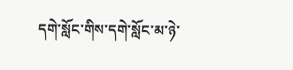དགེ་སློང་གིས་དགེ་སློང་མ་ཉེ་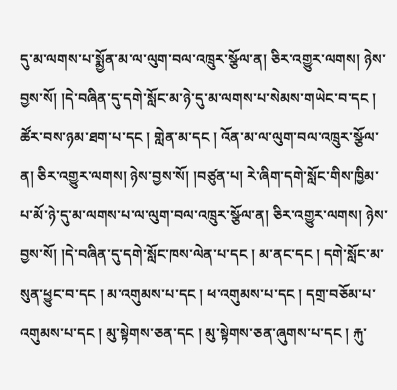དུ་མ་ལགས་པ་སྨྱོན་མ་ལ་ལུག་བལ་འཁྲུར་སྩོལ་ན། ཅིར་འགྱུར་ལགས། ཉེས་བྱས་སོ། །དེ་བཞིན་དུ་དགེ་སློང་མ་ཉེ་དུ་མ་ལགས་པ་སེམས་གཡེང་བ་དང ། ཚོར་བས་ཉམ་ཐག་པ་དང ། གླེན་མ་དང ། འོན་མ་ལ་ལུག་བལ་འཁྲུར་སྩོལ་ན། ཅིར་འགྱུར་ལགས། ཉེས་བྱས་སོ། །བཙུན་པ། རེ་ཞིག་དགེ་སློང་གིས་ཁྱིམ་པ་མོ་ཉེ་དུ་མ་ལགས་པ་ལ་ལུག་བལ་འཁྲུར་སྩོལ་ན། ཅིར་འགྱུར་ལགས། ཉེས་བྱས་སོ། །དེ་བཞིན་དུ་དགེ་སློང་ཁས་ལེན་པ་དང ། མ་ནང་དང ། དགེ་སློང་མ་སུན་ཕྱུང་བ་དང ། མ་འགུམས་པ་དང ། ཕ་འགུམས་པ་དང ། དགྲ་བཅོམ་པ་འགུམས་པ་དང ། མུ་སྟེགས་ཅན་དང ། མུ་སྟེགས་ཅན་ཞུགས་པ་དང ། རྐུ་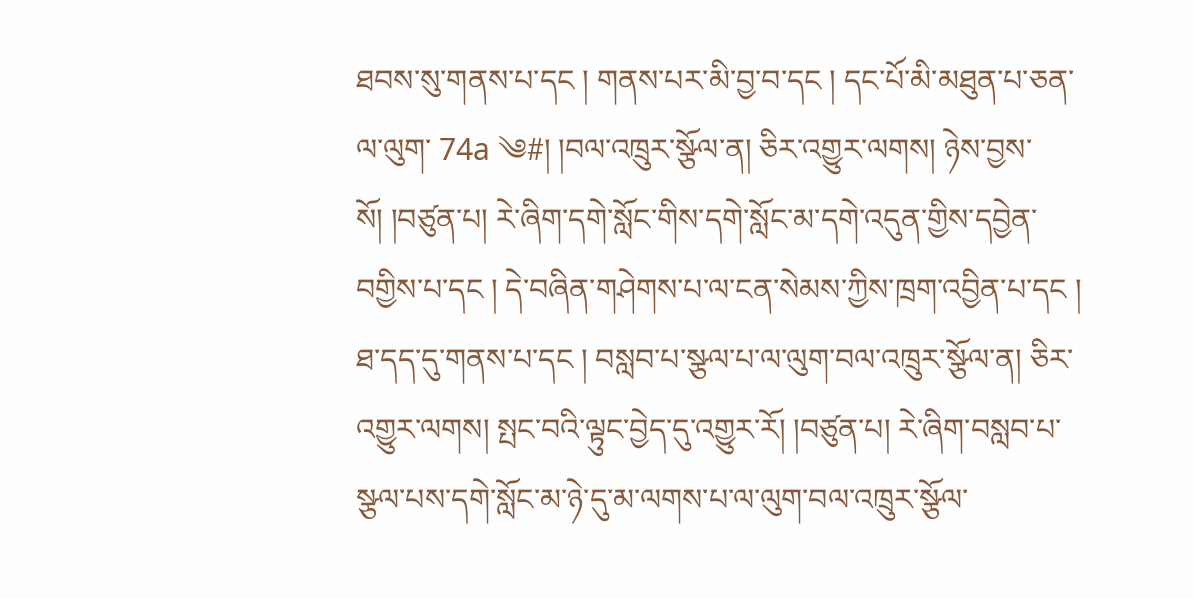ཐབས་སུ་གནས་པ་དང ། གནས་པར་མི་བྱ་བ་དང ། དང་པོ་མི་མཐུན་པ་ཅན་ལ་ལུག་ 74a ༄#། །བལ་འཁྲུར་སྩོལ་ན། ཅིར་འགྱུར་ལགས། ཉེས་བྱས་སོ། །བཙུན་པ། རེ་ཞིག་དགེ་སློང་གིས་དགེ་སློང་མ་དགེ་འདུན་གྱིས་དབྱེན་བགྱིས་པ་དང ། དེ་བཞིན་གཤེགས་པ་ལ་ངན་སེམས་ཀྱིས་ཁྲག་འབྱིན་པ་དང ། ཐ་དད་དུ་གནས་པ་དང ། བསླབ་པ་སྩལ་པ་ལ་ལུག་བལ་འཁྲུར་སྩོལ་ན། ཅིར་འགྱུར་ལགས། སྤང་བའི་ལྟུང་བྱེད་དུ་འགྱུར་རོ། །བཙུན་པ། རེ་ཞིག་བསླབ་པ་སྩལ་པས་དགེ་སློང་མ་ཉེ་དུ་མ་ལགས་པ་ལ་ལུག་བལ་འཁྲུར་སྩོལ་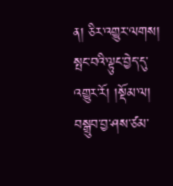ན། ཅིར་འགྱུར་ལགས། སྤང་བའི་ལྟུང་བྱེད་དུ་འགྱུར་རོ། །སྡོམ་ལ། བསྒྲུབ་བྱ་ཤས་ཙམ་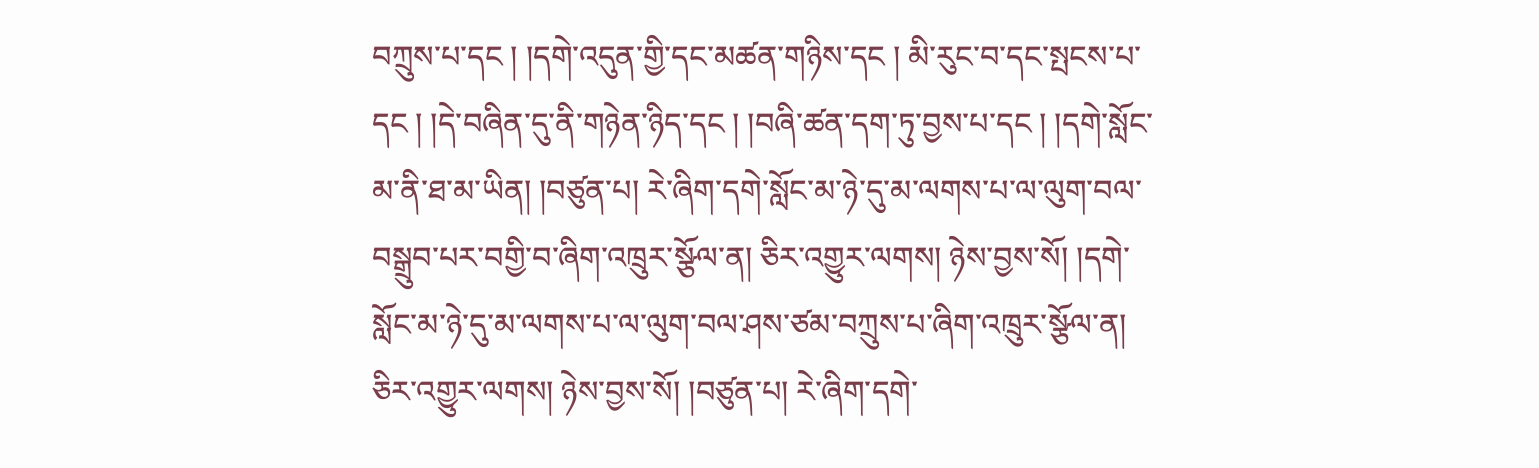བཀྲུས་པ་དང ། །དགེ་འདུན་གྱི་དང་མཚན་གཉིས་དང ། མི་རུང་བ་དང་སྤངས་པ་དང ། །དེ་བཞིན་དུ་ནི་གཉེན་ཉིད་དང ། །བཞི་ཚན་དག་ཏུ་བྱས་པ་དང ། །དགེ་སློང་མ་ནི་ཐ་མ་ཡིན། །བཙུན་པ། རེ་ཞིག་དགེ་སློང་མ་ཉེ་དུ་མ་ལགས་པ་ལ་ལུག་བལ་བསྒྲུབ་པར་བགྱི་བ་ཞིག་འཁྲུར་སྩོལ་ན། ཅིར་འགྱུར་ལགས། ཉེས་བྱས་སོ། །དགེ་སློང་མ་ཉེ་དུ་མ་ལགས་པ་ལ་ལུག་བལ་ཤས་ཙམ་བཀྲུས་པ་ཞིག་འཁྲུར་སྩོལ་ན། ཅིར་འགྱུར་ལགས། ཉེས་བྱས་སོ། །བཙུན་པ། རེ་ཞིག་དགེ་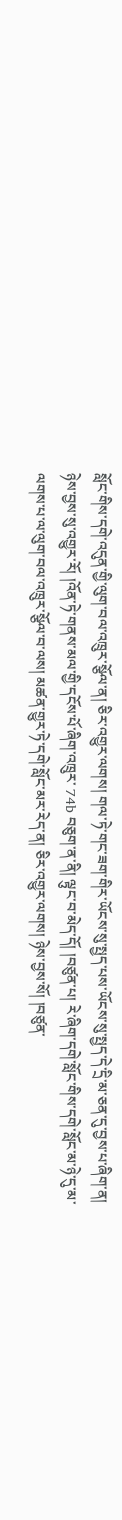སློང་གིས་དགེ་འདུན་གྱི་ལུག་བལ་འཁྲུར་སྩོལ་ན། ཅིར་འགྱུར་ལགས། གལ་ཏེ་གང་ཟག་གིར་ཡོངས་སུ་སྤྱད་པས་ཡོངས་སུ་སྤྱད་དེ་དྲི་མ་ཅན་དུ་བྱས་པ་ཞིག་ན། ཉེས་བྱས་སུ་འགྱུར་རོ། །འོན་ཏེ་གནས་མལ་གྱི་དངོས་པོ་ཞིག་འཁྲུར་ 74b བཅུག་ན་ནི། ལྟུང་བ་མེད་དོ། །བཙུན་པ། རེ་ཞིག་དགེ་སློང་གིས་དགེ་སློང་མ་ཉེ་དུ་མ་ལགས་པ་ལ་ལུག་བལ་འཁྲུར་སྩོལ་བ་ལས། མཚན་གྱུར་ཏེ་དགེ་སློང་མར་རེད་ན། ཅིར་འགྱུར་ལགས། ཉེས་བྱས་སོ། །བཙུན་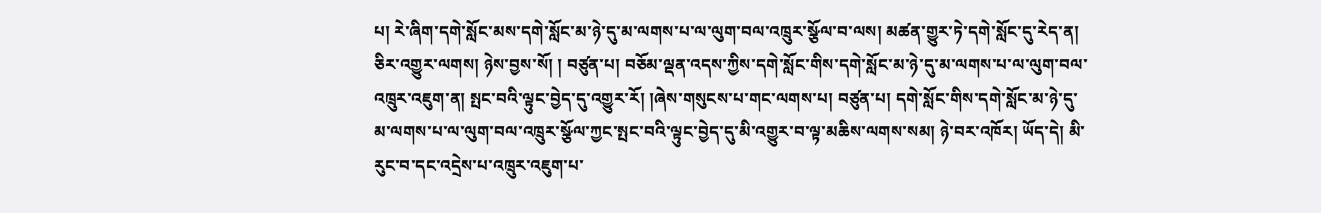པ། རེ་ཞིག་དགེ་སློང་མས་དགེ་སློང་མ་ཉེ་དུ་མ་ལགས་པ་ལ་ལུག་བལ་འཁྲུར་སྩོལ་བ་ལས། མཚན་གྱུར་ཏེ་དགེ་སློང་དུ་རེད་ན། ཅིར་འགྱུར་ལགས། ཉེས་བྱས་སོ། ། བཙུན་པ། བཅོམ་ལྡན་འདས་ཀྱིས་དགེ་སློང་གིས་དགེ་སློང་མ་ཉེ་དུ་མ་ལགས་པ་ལ་ལུག་བལ་འཁྲུར་འཇུག་ན། སྤང་བའི་ལྟུང་བྱེད་དུ་འགྱུར་རོ། །ཞེས་གསུངས་པ་གང་ལགས་པ། བཙུན་པ། དགེ་སློང་གིས་དགེ་སློང་མ་ཉེ་དུ་མ་ལགས་པ་ལ་ལུག་བལ་འཁྲུར་སྩོལ་ཀྱང་སྤང་བའི་ལྟུང་བྱེད་དུ་མི་འགྱུར་བ་ལྟ་མཆིས་ལགས་སམ། ཉེ་བར་འཁོར། ཡོད་དེ། མི་རུང་བ་དང་འདྲེས་པ་འཁྲུར་འཇུག་པ་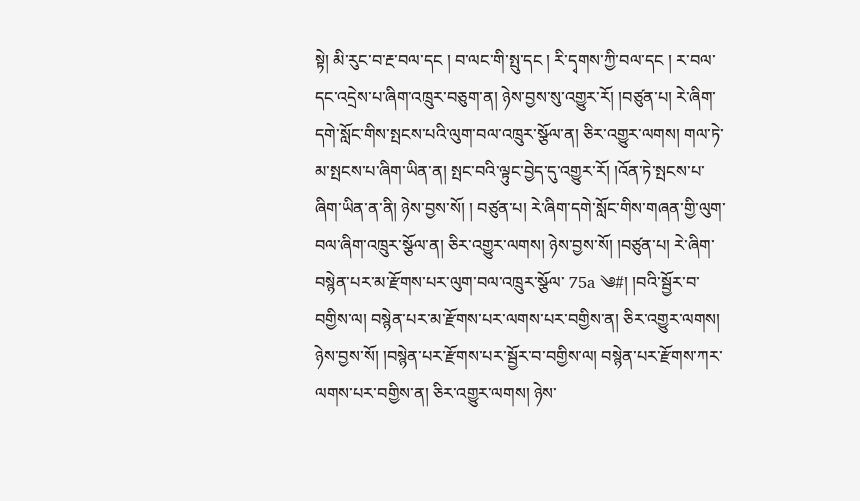སྟེ། མི་རུང་བ་རྔ་བལ་དང ། བ་ལང་གི་སྤུ་དང ། རི་དྭགས་ཀྱི་བལ་དང ། ར་བལ་དང་འདྲེས་པ་ཞིག་འཁྲུར་བཅུག་ན། ཉེས་བྱས་སུ་འགྱུར་རོ། །བཙུན་པ། རེ་ཞིག་དགེ་སློང་གིས་སྤངས་པའི་ལུག་བལ་འཁྲུར་སྩོལ་ན། ཅིར་འགྱུར་ལགས། གལ་ཏེ་མ་སྤངས་པ་ཞིག་ཡིན་ན། སྤང་བའི་ལྟུང་བྱེད་དུ་འགྱུར་རོ། །འོན་ཏེ་སྤངས་པ་ཞིག་ཡིན་ན་ནི། ཉེས་བྱས་སོ། ། བཙུན་པ། རེ་ཞིག་དགེ་སློང་གིས་གཞན་གྱི་ལུག་བལ་ཞིག་འཁྲུར་སྩོལ་ན། ཅིར་འགྱུར་ལགས། ཉེས་བྱས་སོ། །བཙུན་པ། རེ་ཞིག་བསྙེན་པར་མ་རྫོགས་པར་ལུག་བལ་འཁྲུར་སྩོལ་ 75a ༄#། །བའི་སྦྱོར་བ་བགྱིས་ལ། བསྙེན་པར་མ་རྫོགས་པར་ལགས་པར་བགྱིས་ན། ཅིར་འགྱུར་ལགས། ཉེས་བྱས་སོ། །བསྙེན་པར་རྫོགས་པར་སྦྱོར་བ་བགྱིས་ལ། བསྙེན་པར་རྫོགས་ཀར་ལགས་པར་བགྱིས་ན། ཅིར་འགྱུར་ལགས། ཉེས་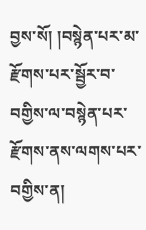བྱས་སོ། །བསྙེན་པར་མ་རྫོགས་པར་སྦྱོར་བ་བགྱིས་ལ་བསྙེན་པར་རྫོགས་ནས་ལགས་པར་བགྱིས་ན།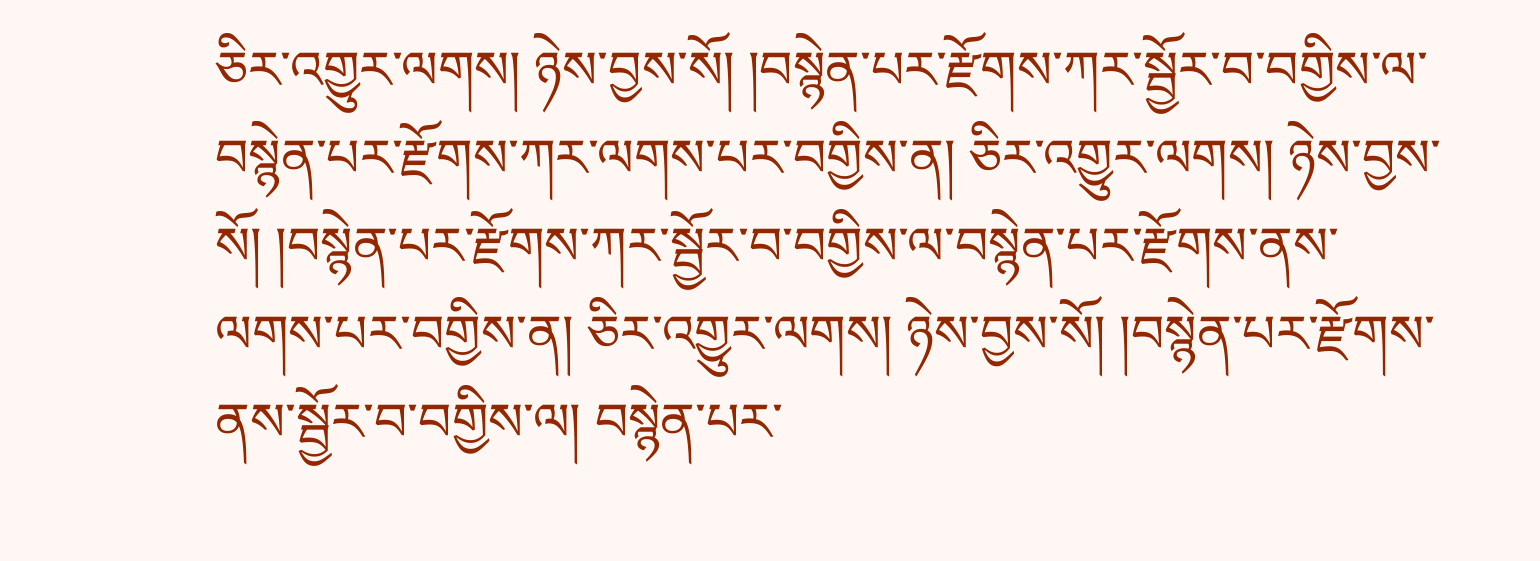ཅིར་འགྱུར་ལགས། ཉེས་བྱས་སོ། །བསྙེན་པར་རྫོགས་ཀར་སྦྱོར་བ་བགྱིས་ལ་བསྙེན་པར་རྫོགས་ཀར་ལགས་པར་བགྱིས་ན། ཅིར་འགྱུར་ལགས། ཉེས་བྱས་སོ། །བསྙེན་པར་རྫོགས་ཀར་སྦྱོར་བ་བགྱིས་ལ་བསྙེན་པར་རྫོགས་ནས་ལགས་པར་བགྱིས་ན། ཅིར་འགྱུར་ལགས། ཉེས་བྱས་སོ། །བསྙེན་པར་རྫོགས་ནས་སྦྱོར་བ་བགྱིས་ལ། བསྙེན་པར་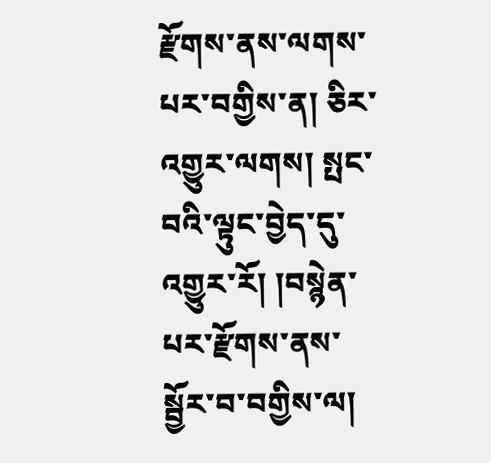རྫོགས་ནས་ལགས་པར་བགྱིས་ན། ཅིར་འགྱུར་ལགས། སྤང་བའི་ལྟུང་བྱེད་དུ་འགྱུར་རོ། །བསྙེན་པར་རྫོགས་ནས་སྦྱོར་བ་བགྱིས་ལ།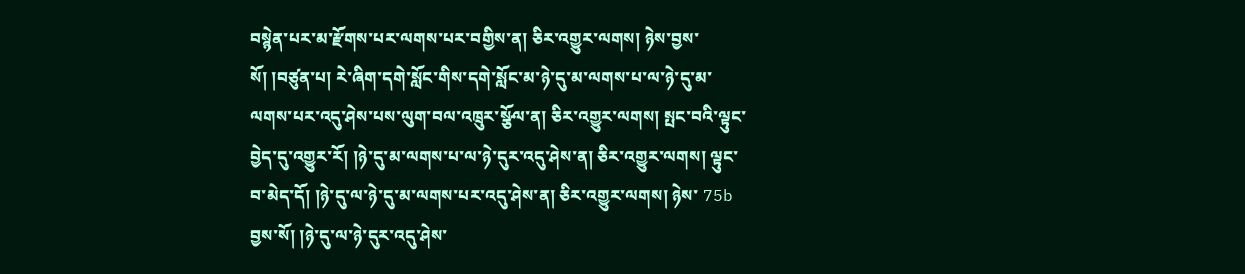བསྙེན་པར་མ་རྫོགས་པར་ལགས་པར་བགྱིས་ན། ཅིར་འགྱུར་ལགས། ཉེས་བྱས་སོ། །བཙུན་པ། རེ་ཞིག་དགེ་སློང་གིས་དགེ་སློང་མ་ཉེ་དུ་མ་ལགས་པ་ལ་ཉེ་དུ་མ་ལགས་པར་འདུ་ཤེས་པས་ལུག་བལ་འཁྲུར་སྩོལ་ན། ཅིར་འགྱུར་ལགས། སྤང་བའི་ལྟུང་བྱེད་དུ་འགྱུར་རོ། །ཉེ་དུ་མ་ལགས་པ་ལ་ཉེ་དུར་འདུ་ཤེས་ན། ཅིར་འགྱུར་ལགས། ལྟུང་བ་མེད་དོ། །ཉེ་དུ་ལ་ཉེ་དུ་མ་ལགས་པར་འདུ་ཤེས་ན། ཅིར་འགྱུར་ལགས། ཉེས་ 75b བྱས་སོ། །ཉེ་དུ་ལ་ཉེ་དུར་འདུ་ཤེས་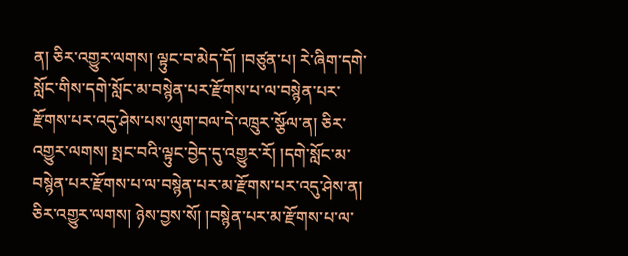ན། ཅིར་འགྱུར་ལགས། ལྟུང་བ་མེད་དོ། །བཙུན་པ། རེ་ཞིག་དགེ་སློང་གིས་དགེ་སློང་མ་བསྙེན་པར་རྫོགས་པ་ལ་བསྙེན་པར་རྫོགས་པར་འདུ་ཤེས་པས་ལུག་བལ་དེ་འཁྲུར་སྩོལ་ན། ཅིར་འགྱུར་ལགས། སྤང་བའི་ལྟུང་བྱེད་དུ་འགྱུར་རོ། །དགེ་སློང་མ་བསྙེན་པར་རྫོགས་པ་ལ་བསྙེན་པར་མ་རྫོགས་པར་འདུ་ཤེས་ན། ཅིར་འགྱུར་ལགས། ཉེས་བྱས་སོ། །བསྙེན་པར་མ་རྫོགས་པ་ལ་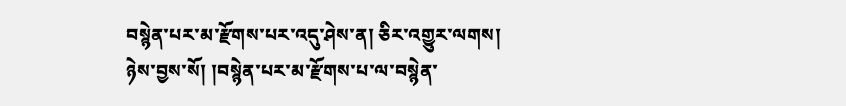བསྙེན་པར་མ་རྫོགས་པར་འདུ་ཤེས་ན། ཅིར་འགྱུར་ལགས། ཉེས་བྱས་སོ། །བསྙེན་པར་མ་རྫོགས་པ་ལ་བསྙེན་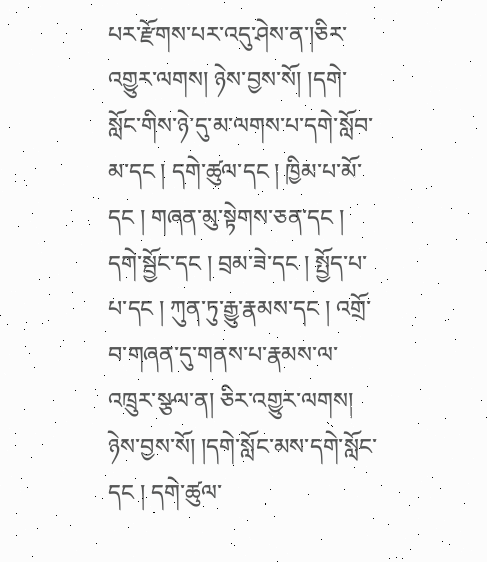པར་རྫོགས་པར་འདུ་ཤེས་ན་།ཅིར་འགྱུར་ལགས། ཉེས་བྱས་སོ། །དགེ་སློང་གིས་ཉེ་དུ་མ་ལགས་པ་དགེ་སློབ་མ་དང ། དགེ་ཚུལ་དང ། ཁྱིམ་པ་མོ་དང ། གཞན་མུ་སྟེགས་ཅན་དང ། དགེ་སྦྱོང་དང ། བྲམ་ཟེ་དང ། སྤྱོད་པ་པ་དང ། ཀུན་ཏུ་རྒྱུ་རྣམས་དང ། འགྲོ་བ་གཞན་དུ་གནས་པ་རྣམས་ལ་འཁྲུར་སྩལ་ན། ཅིར་འགྱུར་ལགས། ཉེས་བྱས་སོ། །དགེ་སློང་མས་དགེ་སློང་དང ། དགེ་ཚུལ་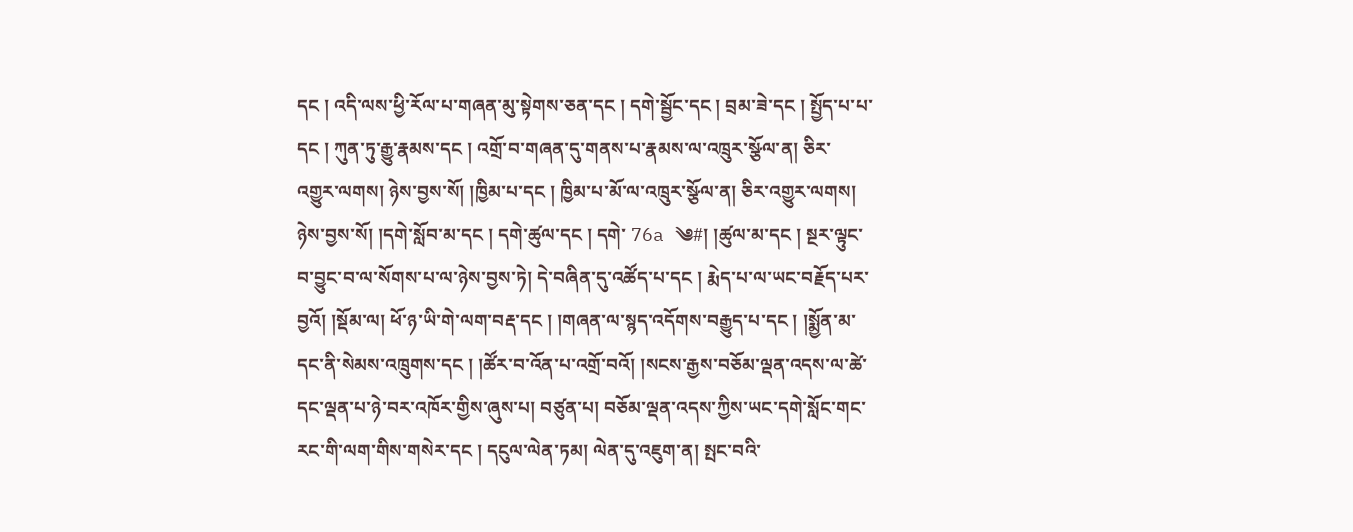དང ། འདི་ལས་ཕྱི་རོལ་པ་གཞན་མུ་སྟེགས་ཅན་དང ། དགེ་སྦྱོང་དང ། བྲམ་ཟེ་དང ། སྤྱོད་པ་པ་དང ། ཀུན་ཏུ་རྒྱུ་རྣམས་དང ། འགྲོ་བ་གཞན་དུ་གནས་པ་རྣམས་ལ་འཁྲུར་སྩོལ་ན། ཅིར་འགྱུར་ལགས། ཉེས་བྱས་སོ། །ཁྱིམ་པ་དང ། ཁྱིམ་པ་མོ་ལ་འཁྲུར་སྩོལ་ན། ཅིར་འགྱུར་ལགས། ཉེས་བྱས་སོ། །དགེ་སློབ་མ་དང ། དགེ་ཚུལ་དང ། དགེ་ 76a ༄#། །ཚུལ་མ་དང ། སྔར་ལྟུང་བ་བྱུང་བ་ལ་སོགས་པ་ལ་ཉེས་བྱས་ཏེ། དེ་བཞིན་དུ་འཚོད་པ་དང ། རྨེད་པ་ལ་ཡང་བརྗོད་པར་བྱའོ། །སྡོམ་ལ། ཕོ་ཉ་ཡི་གེ་ལག་བརྡ་དང ། །གཞན་ལ་སྙད་འདོགས་བརྒྱུད་པ་དང ། །སྨྱོན་མ་དང་ནི་སེམས་འཁྲུགས་དང ། །ཚོར་བ་འོན་པ་འགྲོ་བའོ། །སངས་རྒྱས་བཅོམ་ལྡན་འདས་ལ་ཚེ་དང་ལྡན་པ་ཉེ་བར་འཁོར་གྱིས་ཞུས་པ། བཙུན་པ། བཅོམ་ལྡན་འདས་ཀྱིས་ཡང་དགེ་སློང་གང་རང་གི་ལག་གིས་གསེར་དང ། དངུལ་ལེན་ཏམ། ལེན་དུ་འཇུག་ན། སྤང་བའི་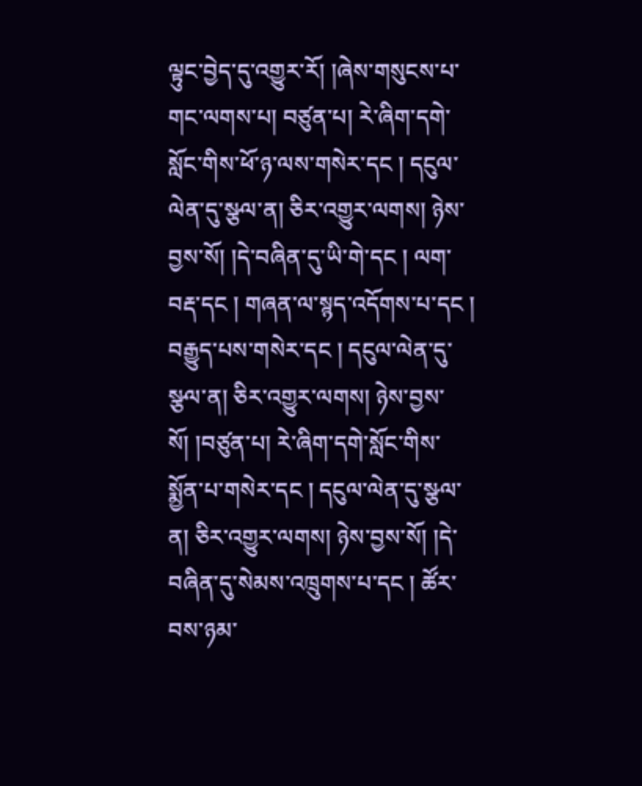ལྟུང་བྱེད་དུ་འགྱུར་རོ། །ཞེས་གསུངས་པ་གང་ལགས་པ། བཙུན་པ། རེ་ཞིག་དགེ་སློང་གིས་ཕོ་ཉ་ལས་གསེར་དང ། དངུལ་ལེན་དུ་སྩལ་ན། ཅིར་འགྱུར་ལགས། ཉེས་བྱས་སོ། །དེ་བཞིན་དུ་ཡི་གེ་དང ། ལག་བརྡ་དང ། གཞན་ལ་སྙད་འདོགས་པ་དང ། བརྒྱུད་པས་གསེར་དང ། དངུལ་ལེན་དུ་སྩལ་ན། ཅིར་འགྱུར་ལགས། ཉེས་བྱས་སོ། །བཙུན་པ། རེ་ཞིག་དགེ་སློང་གིས་སྨྱོན་པ་གསེར་དང ། དངུལ་ལེན་དུ་སྩལ་ན། ཅིར་འགྱུར་ལགས། ཉེས་བྱས་སོ། །དེ་བཞིན་དུ་སེམས་འཁྲུགས་པ་དང ། ཚོར་བས་ཉམ་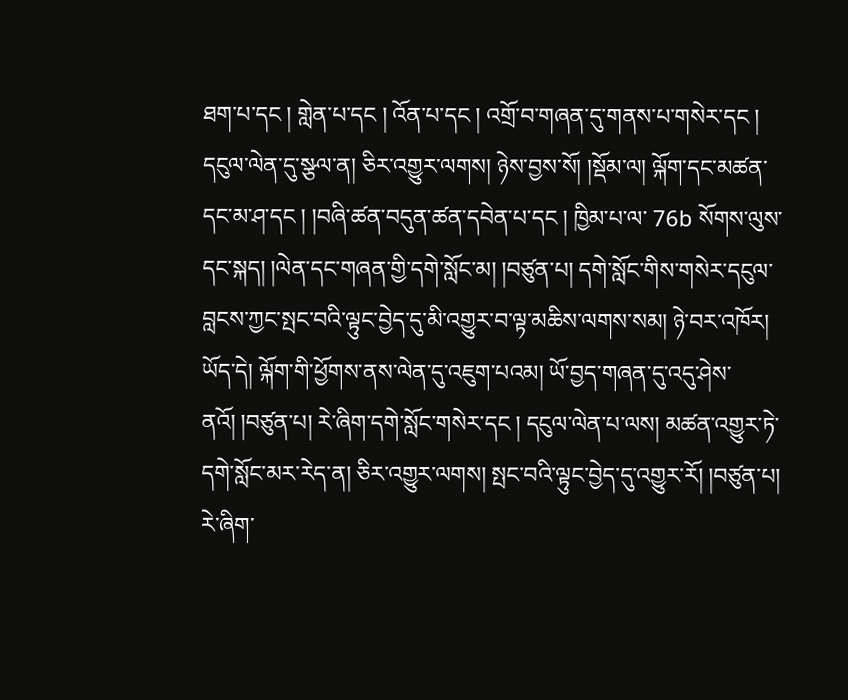ཐག་པ་དང ། གླེན་པ་དང ། འོན་པ་དང ། འགྲོ་བ་གཞན་དུ་གནས་པ་གསེར་དང ། དངུལ་ལེན་དུ་སྩལ་ན། ཅིར་འགྱུར་ལགས། ཉེས་བྱས་སོ། །སྡོམ་ལ། ལྐོག་དང་མཚན་དང་མ་ཤ་དང ། །བཞི་ཚན་བདུན་ཚན་དབེན་པ་དང ། ཁྱིམ་པ་ལ་ 76b སོགས་ལུས་དང་སྐད། །ལེན་དང་གཞན་གྱི་དགེ་སློང་མ། །བཙུན་པ། དགེ་སློང་གིས་གསེར་དངུལ་བླངས་ཀྱང་སྤང་བའི་ལྟུང་བྱེད་དུ་མི་འགྱུར་བ་ལྟ་མཆིས་ལགས་སམ། ཉེ་བར་འཁོར། ཡོད་དེ། ལྐོག་གི་ཕྱོགས་ནས་ལེན་དུ་འཇུག་པའམ། ཡོ་བྱད་གཞན་དུ་འདུ་ཤེས་ནའོ། །བཙུན་པ། རེ་ཞིག་དགེ་སློང་གསེར་དང ། དངུལ་ལེན་པ་ལས། མཚན་འགྱུར་ཏེ་དགེ་སློང་མར་རེད་ན། ཅིར་འགྱུར་ལགས། སྤང་བའི་ལྟུང་བྱེད་དུ་འགྱུར་རོ། །བཙུན་པ། རེ་ཞིག་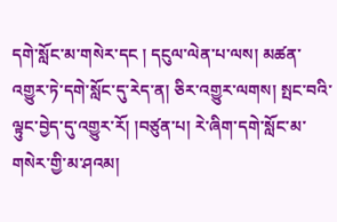དགེ་སློང་མ་གསེར་དང ། དངུལ་ལེན་པ་ལས། མཚན་འགྱུར་ཏེ་དགེ་སློང་དུ་རེད་ན། ཅིར་འགྱུར་ལགས། སྤང་བའི་ལྟུང་བྱེད་དུ་འགྱུར་རོ། །བཙུན་པ། རེ་ཞིག་དགེ་སློང་མ་གསེར་གྱི་མ་ཤའམ།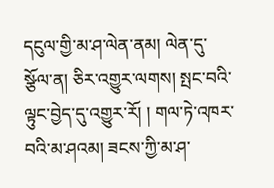དངུལ་གྱི་མ་ཤ་ལེན་ནམ། ལེན་དུ་སྩོལ་ན། ཅིར་འགྱུར་ལགས། སྤང་བའི་ལྟུང་བྱེད་དུ་འགྱུར་རོ། ། གལ་ཏེ་འཁར་བའི་མ་ཤའམ། ཟངས་ཀྱི་མ་ཤ་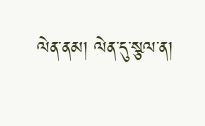ལེན་ནམ། ལེན་དུ་སྩལ་ན།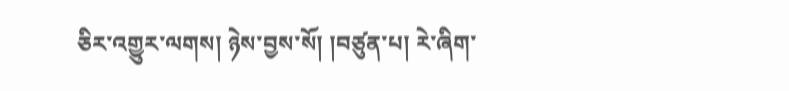ཅིར་འགྱུར་ལགས། ཉེས་བྱས་སོ། །བཙུན་པ། རེ་ཞིག་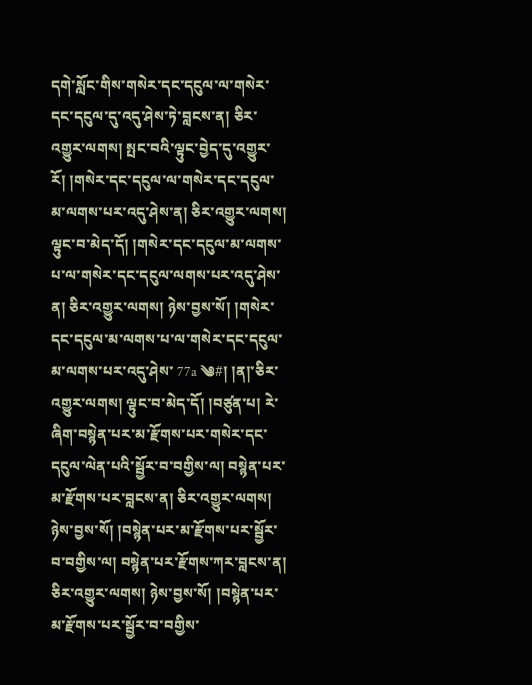དགེ་སློང་གིས་གསེར་དང་དངུལ་ལ་གསེར་དང་དངུལ་དུ་འདུ་ཤེས་ཏེ་བླངས་ན། ཅིར་འགྱུར་ལགས། སྤང་བའི་ལྟུང་བྱེད་དུ་འགྱུར་རོ། །གསེར་དང་དངུལ་ལ་གསེར་དང་དངུལ་མ་ལགས་པར་འདུ་ཤེས་ན། ཅིར་འགྱུར་ལགས། ལྟུང་བ་མེད་དོ། །གསེར་དང་དངུལ་མ་ལགས་པ་ལ་གསེར་དང་དངུལ་ལགས་པར་འདུ་ཤེས་ན། ཅིར་འགྱུར་ལགས། ཉེས་བྱས་སོ། །གསེར་དང་དངུལ་མ་ལགས་པ་ལ་གསེར་དང་དངུལ་མ་ལགས་པར་འདུ་ཤེས་ 77a ༄#། །ན།་ཅིར་འགྱུར་ལགས། ལྟུང་བ་མེད་དོ། །བཙུན་པ། རེ་ཞིག་བསྙེན་པར་མ་རྫོགས་པར་གསེར་དང་དངུལ་ལེན་པའི་སྦྱོར་བ་བགྱིས་ལ། བསྙེན་པར་མ་རྫོགས་པར་བླངས་ན། ཅིར་འགྱུར་ལགས། ཉེས་བྱས་སོ། །བསྙེན་པར་མ་རྫོགས་པར་སྦྱོར་བ་བགྱིས་ལ། བསྙེན་པར་རྫོགས་ཀར་བླངས་ན། ཅིར་འགྱུར་ལགས། ཉེས་བྱས་སོ། །བསྙེན་པར་མ་རྫོགས་པར་སྦྱོར་བ་བགྱིས་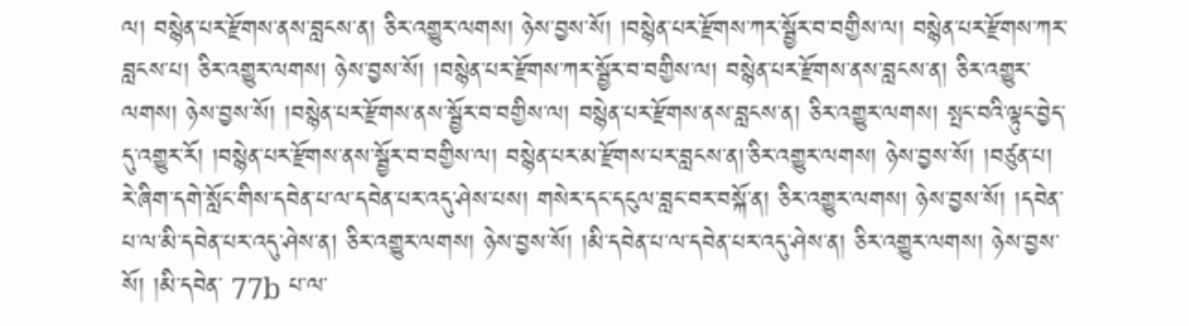ལ། བསྙེན་པར་རྫོགས་ནས་བླངས་ན། ཅིར་འགྱུར་ལགས། ཉེས་བྱས་སོ། །བསྙེན་པར་རྫོགས་ཀར་སྦྱོར་བ་བགྱིས་ལ། བསྙེན་པར་རྫོགས་ཀར་བླངས་པ། ཅིར་འགྱུར་ལགས། ཉེས་བྱས་སོ། །བསྙེན་པར་རྫོགས་ཀར་སྦྱོར་བ་བགྱིས་ལ། བསྙེན་པར་རྫོགས་ནས་བླངས་ན། ཅིར་འགྱུར་ལགས། ཉེས་བྱས་སོ། །བསྙེན་པར་རྫོགས་ནས་སྦྱོར་བ་བགྱིས་ལ། བསྙེན་པར་རྫོགས་ནས་བླངས་ན། ཅིར་འགྱུར་ལགས། སྤང་བའི་ལྟུང་བྱེད་དུ་འགྱུར་རོ། །བསྙེན་པར་རྫོགས་ནས་སྦྱོར་བ་བགྱིས་ལ། བསྙེན་པར་མ་རྫོགས་པར་བླངས་ན།་ཅིར་འགྱུར་ལགས། ཉེས་བྱས་སོ། །བཙུན་པ། རེ་ཞིག་དགེ་སློང་གིས་དབེན་པ་ལ་དབེན་པར་འདུ་ཤེས་པས། གསེར་དང་དངུལ་བླང་བར་བསྐོ་ན། ཅིར་འགྱུར་ལགས། ཉེས་བྱས་སོ། །དབེན་པ་ལ་མི་དབེན་པར་འདུ་ཤེས་ན། ཅིར་འགྱུར་ལགས། ཉེས་བྱས་སོ། །མི་དབེན་པ་ལ་དབེན་པར་འདུ་ཤེས་ན། ཅིར་འགྱུར་ལགས། ཉེས་བྱས་སོ། །མི་དབེན་ 77b པ་ལ་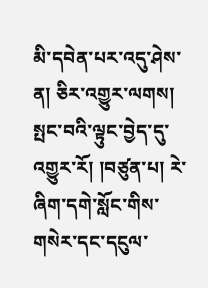མི་དབེན་པར་འདུ་ཤེས་ན། ཅིར་འགྱུར་ལགས། སྤང་བའི་ལྟུང་བྱེད་དུ་འགྱུར་རོ། །བཙུན་པ། རེ་ཞིག་དགེ་སློང་གིས་གསེར་དང་དངུལ་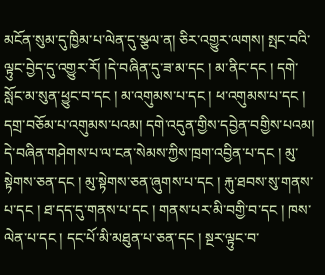མངོན་སུམ་དུ་ཁྱིམ་པ་ལེན་དུ་སྩལ་ན། ཅིར་འགྱུར་ལགས། སྤང་བའི་ལྟུང་བྱེད་དུ་འགྱུར་རོ། །དེ་བཞིན་དུ་ཟ་མ་དང ། མ་ནིང་དང ། དགེ་སློང་མ་སུན་ཕྱུང་བ་དང ། མ་འགུམས་པ་དང ། ཕ་འགུམས་པ་དང ། དགྲ་བཅོམ་པ་འགུམས་པའམ། དགེ་འདུན་གྱིས་དབྱེན་བགྱིས་པའམ། དེ་བཞིན་གཤེགས་པ་ལ་ངན་སེམས་ཀྱིས་ཁྲག་འབྱིན་པ་དང ། མུ་སྟེགས་ཅན་དང ། མུ་སྟེགས་ཅན་ཞུགས་པ་དང ། རྐུ་ཐབས་སུ་གནས་པ་དང ། ཐ་དད་དུ་གནས་པ་དང ། གནས་པར་མི་བགྱི་བ་དང ། ཁས་ལེན་པ་དང ། དང་པོ་མི་མཐུན་པ་ཅན་དང ། སྔར་ལྟུང་བ་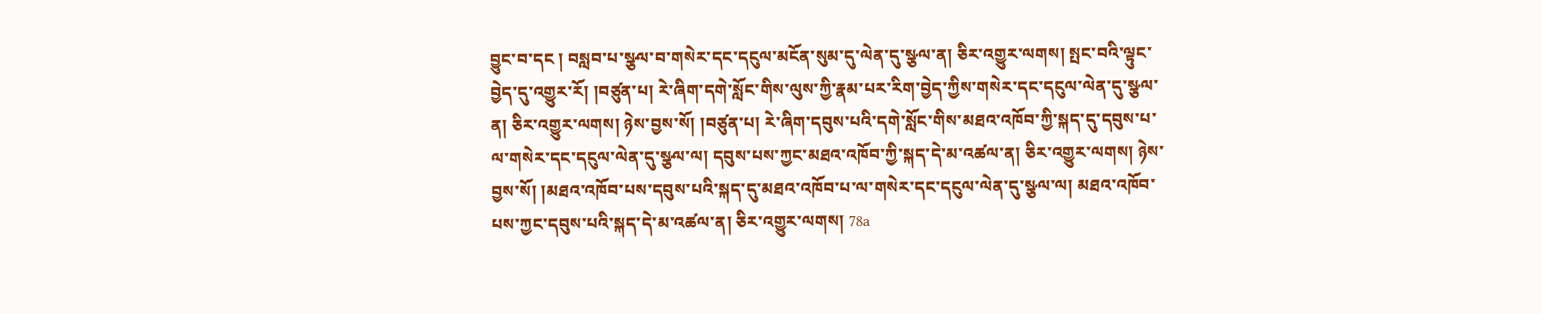བྱུང་བ་དང ། བསླབ་པ་སྩལ་བ་གསེར་དང་དངུལ་མངོན་སུམ་དུ་ལེན་དུ་སྩལ་ན། ཅིར་འགྱུར་ལགས། སྤང་བའི་ལྟུང་བྱེད་དུ་འགྱུར་རོ། །བཙུན་པ། རེ་ཞིག་དགེ་སློང་གིས་ལུས་ཀྱི་རྣམ་པར་རིག་བྱེད་ཀྱིས་གསེར་དང་དངུལ་ལེན་དུ་སྩལ་ན། ཅིར་འགྱུར་ལགས། ཉེས་བྱས་སོ། །བཙུན་པ། རེ་ཞིག་དབུས་པའི་དགེ་སློང་གིས་མཐའ་འཁོབ་ཀྱི་སྐད་དུ་དབུས་པ་ལ་གསེར་དང་དངུལ་ལེན་དུ་སྩལ་ལ། དབུས་པས་ཀྱང་མཐའ་འཁོབ་ཀྱི་སྐད་དེ་མ་འཚལ་ན། ཅིར་འགྱུར་ལགས། ཉེས་བྱས་སོ། །མཐའ་འཁོབ་པས་དབུས་པའི་སྐད་དུ་མཐའ་འཁོབ་པ་ལ་གསེར་དང་དངུལ་ལེན་དུ་སྩལ་ལ། མཐའ་འཁོབ་པས་ཀྱང་དབུས་པའི་སྐད་དེ་མ་འཚལ་ན། ཅིར་འགྱུར་ལགས། 78a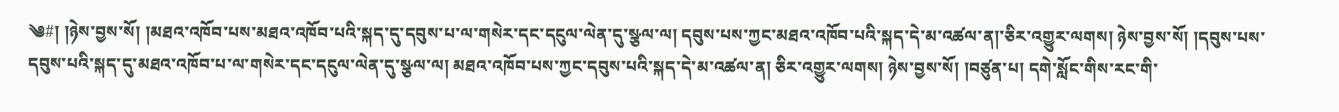༄#། །ཉེས་བྱས་སོ། །མཐའ་འཁོབ་པས་མཐའ་འཁོབ་པའི་སྐད་དུ་དབུས་པ་ལ་གསེར་དང་དངུལ་ལེན་དུ་སྩལ་ལ། དབུས་པས་ཀྱང་མཐའ་འཁོབ་པའི་སྐད་དེ་མ་འཚལ་ན།་ཅིར་འགྱུར་ལགས། ཉེས་བྱས་སོ། །དབུས་པས་དབུས་པའི་སྐད་དུ་མཐའ་འཁོབ་པ་ལ་གསེར་དང་དངུལ་ལེན་དུ་སྩལ་ལ། མཐའ་འཁོབ་པས་ཀྱང་དབུས་པའི་སྐད་དེ་མ་འཚལ་ན། ཅིར་འགྱུར་ལགས། ཉེས་བྱས་སོ། །བཙུན་པ། དགེ་སློང་གིས་རང་གི་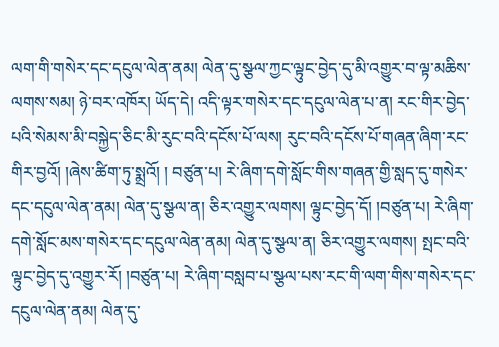ལག་གི་གསེར་དང་དངུལ་ལེན་ནམ། ལེན་དུ་སྩལ་ཀྱང་ལྟུང་བྱེད་དུ་མི་འགྱུར་བ་ལྟ་མཆིས་ལགས་སམ། ཉེ་བར་འཁོར། ཡོད་དེ། འདི་ལྟར་གསེར་དང་དངུལ་ལེན་པ་ན། རང་གིར་བྱེད་པའི་སེམས་མི་བསྐྱེད་ཅིང་མི་རུང་བའི་དངོས་པོ་ལས། རུང་བའི་དངོས་པོ་གཞན་ཞིག་རང་གིར་བྱའོ། །ཞེས་ཚིག་ཏུ་སྨྲའོ། ། བཙུན་པ། རེ་ཞིག་དགེ་སློང་གིས་གཞན་གྱི་སླད་དུ་གསེར་དང་དངུལ་ལེན་ནམ། ལེན་དུ་སྩལ་ན། ཅིར་འགྱུར་ལགས། ལྟུང་བྱེད་དོ། །བཙུན་པ། རེ་ཞིག་དགེ་སློང་མས་གསེར་དང་དངུལ་ལེན་ནམ། ལེན་དུ་སྩལ་ན། ཅིར་འགྱུར་ལགས། སྤང་བའི་ལྟུང་བྱེད་དུ་འགྱུར་རོ། །བཙུན་པ། རེ་ཞིག་བསླབ་པ་སྩལ་པས་རང་གི་ལག་གིས་གསེར་དང་དངུལ་ལེན་ནམ། ལེན་དུ་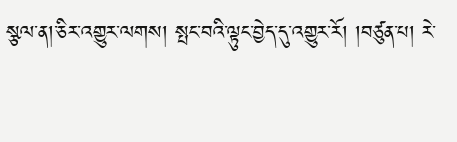སྩལ་ན།་ཅིར་འགྱུར་ལགས། སྤང་བའི་ལྟུང་བྱེད་དུ་འགྱུར་རོ། །བཙུན་པ། རེ་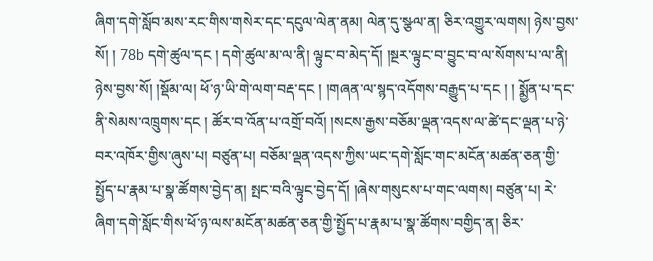ཞིག་དགེ་སློབ་མས་རང་གིས་གསེར་དང་དངུལ་ལེན་ནམ། ལེན་དུ་སྩལ་ན། ཅིར་འགྱུར་ལགས། ཉེས་བྱས་སོ། ། 78b དགེ་ཚུལ་དང ། དགེ་ཚུལ་མ་ལ་ནི། ལྟུང་བ་མེད་དོ། །སྔར་ལྟུང་བ་བྱུང་བ་ལ་སོགས་པ་ལ་ནི། ཉེས་བྱས་སོ། །སྡོམ་ལ། ཕོ་ཉ་ཡི་གེ་ལག་བརྡ་དང ། །གཞན་ལ་སྙད་འདོགས་བརྒྱུད་པ་དང ། ། སྨྱོན་པ་དང་ནི་སེམས་འཁྲུགས་དང ། ཚོར་བ་འོན་པ་འགྲོ་བའོ། །སངས་རྒྱས་བཅོམ་ལྡན་འདས་ལ་ཚེ་དང་ལྡན་པ་ཉེ་བར་འཁོར་གྱིས་ཞུས་པ། བཙུན་པ། བཅོམ་ལྡན་འདས་ཀྱིས་ཡང་དགེ་སློང་གང་མངོན་མཚན་ཅན་གྱི་སྤྱོད་པ་རྣམ་པ་སྣ་ཚོགས་བྱེད་ན། སྤང་བའི་ལྟུང་བྱེད་དོ། །ཞེས་གསུངས་པ་གང་ལགས། བཙུན་པ། རེ་ཞིག་དགེ་སློང་གིས་ཕོ་ཉ་ལས་མངོན་མཚན་ཅན་གྱི་སྤྱོད་པ་རྣམ་པ་སྣ་ཚོགས་བགྱིད་ན། ཅིར་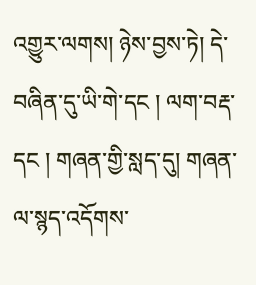འགྱུར་ལགས། ཉེས་བྱས་ཏེ། དེ་བཞིན་དུ་ཡི་གེ་དང ། ལག་བརྡ་དང ། གཞན་གྱི་སླད་དུ། གཞན་ལ་སྙད་འདོགས་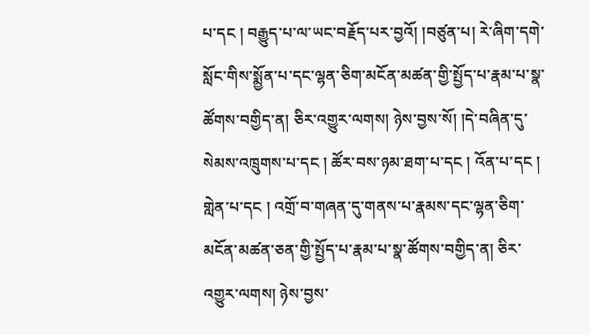པ་དང ། བརྒྱུད་པ་ལ་ཡང་བརྗོད་པར་བྱའོ། །བཙུན་པ། རེ་ཞིག་དགེ་སློང་གིས་སྨྱོན་པ་དང་ལྷན་ཅིག་མངོན་མཚན་གྱི་སྤྱོད་པ་རྣམ་པ་སྣ་ཚོགས་བགྱིད་ན། ཅིར་འགྱུར་ལགས། ཉེས་བྱས་སོ། །དེ་བཞིན་དུ་སེམས་འཁྲུགས་པ་དང ། ཚོར་བས་ཉམ་ཐག་པ་དང ། འོན་པ་དང ། གླེན་པ་དང ། འགྲོ་བ་གཞན་དུ་གནས་པ་རྣམས་དང་ལྷན་ཅིག་མངོན་མཚན་ཅན་གྱི་སྤྱོད་པ་རྣམ་པ་སྣ་ཚོགས་བགྱིད་ན། ཅིར་འགྱུར་ལགས། ཉེས་བྱས་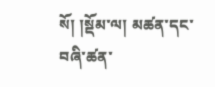སོ། །སྡོམ་ལ། མཚན་དང་བཞི་ཚན་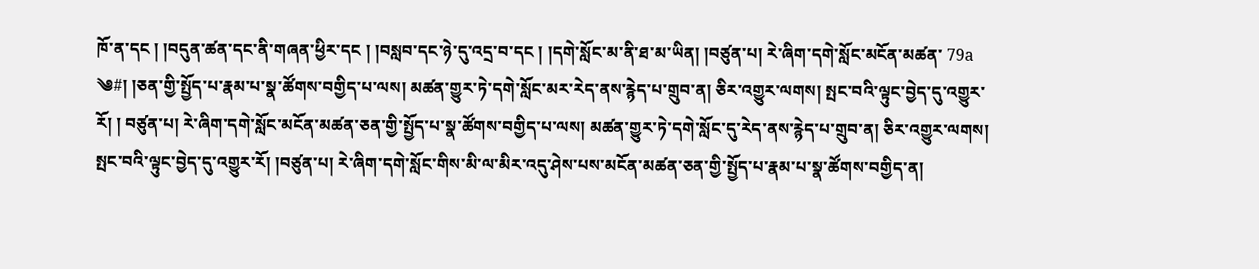ཁོ་ན་དང ། །བདུན་ཚན་དང་ནི་གཞན་ཕྱིར་དང ། །བསླབ་དང་ཉེ་དུ་འདྲ་བ་དང ། །དགེ་སློང་མ་ནི་ཐ་མ་ཡིན། །བཙུན་པ། རེ་ཞིག་དགེ་སློང་མངོན་མཚན་ 79a ༄#། །ཅན་གྱི་སྤྱོད་པ་རྣམ་པ་སྣ་ཚོགས་བགྱིད་པ་ལས། མཚན་གྱུར་ཏེ་དགེ་སློང་མར་རེད་ནས་རྙེད་པ་གྲུབ་ན། ཅིར་འགྱུར་ལགས། སྤང་བའི་ལྟུང་བྱེད་དུ་འགྱུར་རོ། ། བཙུན་པ། རེ་ཞིག་དགེ་སློང་མངོན་མཚན་ཅན་གྱི་སྤྱོད་པ་སྣ་ཚོགས་བགྱིད་པ་ལས། མཚན་གྱུར་ཏེ་དགེ་སློང་དུ་རེད་ནས་རྙེད་པ་གྲུབ་ན། ཅིར་འགྱུར་ལགས། སྤང་བའི་ལྟུང་བྱེད་དུ་འགྱུར་རོ། །བཙུན་པ། རེ་ཞིག་དགེ་སློང་གིས་མི་ལ་མིར་འདུ་ཤེས་པས་མངོན་མཚན་ཅན་གྱི་སྤྱོད་པ་རྣམ་པ་སྣ་ཚོགས་བགྱིད་ན།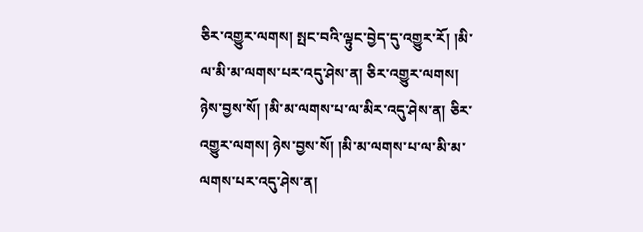ཅིར་འགྱུར་ལགས། སྤང་བའི་ལྟུང་བྱེད་དུ་འགྱུར་རོ། །མི་ལ་མི་མ་ལགས་པར་འདུ་ཤེས་ན། ཅིར་འགྱུར་ལགས། ཉེས་བྱས་སོ། །མི་མ་ལགས་པ་ལ་མིར་འདུ་ཤེས་ན། ཅིར་འགྱུར་ལགས། ཉེས་བྱས་སོ། །མི་མ་ལགས་པ་ལ་མི་མ་ལགས་པར་འདུ་ཤེས་ན།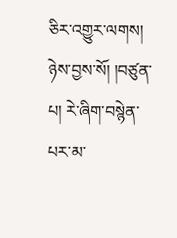ཅིར་འགྱུར་ལགས། ཉེས་བྱས་སོ། །བཙུན་པ། རེ་ཞིག་བསྙེན་པར་མ་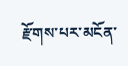རྫོགས་པར་མངོན་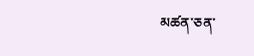མཚན་ཅན་